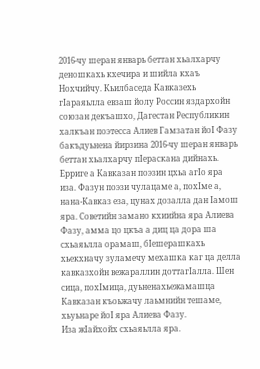2016-чу шеран январь беттан хьалхарчу деношкахь кхечира и шийла кхаъ Нохчийчу. Кьилбаседа Кавказехь гIараяьлла евзаш йолу Россин яздархойн союзан декъашхо, Дагестан Республикин халкъан поэтесса Алиев Гамзатан йоI Фазу бакъдуьнена йирзина 2016-чу шеран январь беттан хьалхарчу пIераскана дийнахь. Ерриге а Кавказан поэзин цхьа агIо яра иза. Фазун поэзи чулацаме а, похIме а, нана-Кавказ еза, цунах дозалла дан Iамош яра. Советийн замано кхиийна яра Алиева Фазу, амма цо цкъа а диц ца дора ша схьаяьлла орамаш, бIешерашкахь хьекхначу зуламечу мехашка каг ца делла кавказхойн вежараллин доттагIалла. Шен сица, похIмица, дуьненахьежамашца Кавказан къоьжачу лаьмнийн тешаме, хьуьнаре йоI яра Алиева Фазу.
Иза жIайхойх схьаяьлла яра.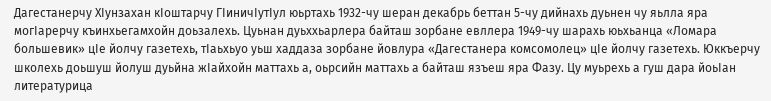Дагестанерчу ХIунзахан кIоштарчу ГIиничIутIул юьртахь 1932-чу шеран декабрь беттан 5-чу дийнахь дуьнен чу яьлла яра могIарерчу къинхьегамхойн доьзалехь. Цуьнан дуьххьарлера байташ зорбане евллера 1949-чу шарахь юьхьанца «Ломара большевик» цIе йолчу газетехь, тIаьхьуо уьш хаддаза зорбане йовлура «Дагестанера комсомолец» цIе йолчу газетехь. Юккъерчу школехь доьшуш йолуш дуьйна жIайхойн маттахь а, оьрсийн маттахь а байташ язъеш яра Фазу. Цу муьрехь а гуш дара йоьIан литературица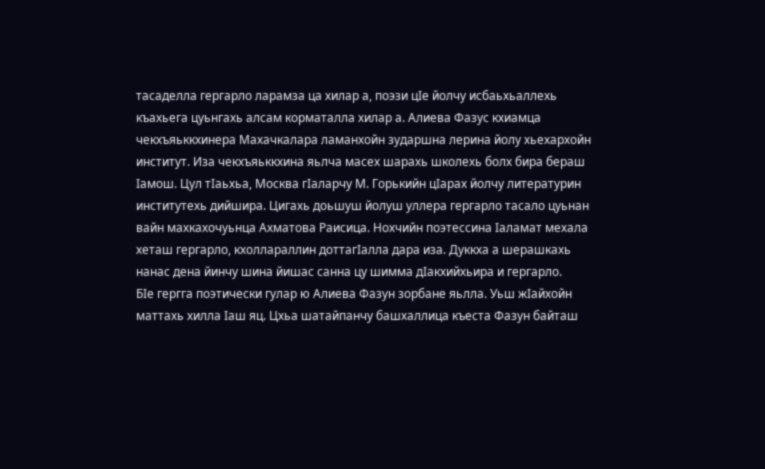тасаделла гергарло ларамза ца хилар а, поэзи цIе йолчу исбаьхьаллехь къахьега цуьнгахь алсам корматалла хилар а. Алиева Фазус кхиамца чекхъяьккхинера Махачкалара ламанхойн зударшна лерина йолу хьехархойн институт. Иза чекхъяьккхина яьлча масех шарахь школехь болх бира бераш Iамош. Цул тIаьхьа, Москва гIаларчу М. Горькийн цIарах йолчу литературин институтехь дийшира. Цигахь доьшуш йолуш уллера гергарло тасало цуьнан вайн махкахочуьнца Ахматова Раисица. Нохчийн поэтессина Iаламат мехала хеташ гергарло, кхоллараллин доттагIалла дара иза. Дуккха а шерашкахь нанас дена йинчу шина йишас санна цу шимма дIакхийхьира и гергарло.
БIе гергга поэтически гулар ю Алиева Фазун зорбане яьлла. Уьш жIайхойн маттахь хилла Iаш яц. Цхьа шатайпанчу башхаллица къеста Фазун байташ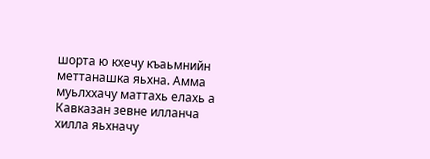шорта ю кхечу къаьмнийн меттанашка яьхна. Амма муьлххачу маттахь елахь а Кавказан зевне илланча хилла яьхначу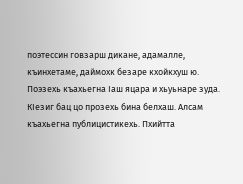поэтессин говзарш дикане, адамалле, къинхетаме, даймохк безаре кхойкхуш ю. Поэзехь къахьегна Iаш яцара и хьуьнаре зуда. КIезиг бац цо прозехь бина белхаш. Алсам къахьегна публицистикехь. Пхийтта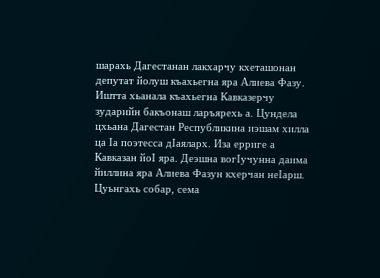шарахь Дагестанан лакхарчу кхеташонан депутат йолуш къахьегна яра Алиева Фазу. Иштта хьанала къахьегна Кавказерчу зударийн бакъонаш ларъярехь а. Цундела цхьана Дагестан Республикина иэшам хилла ца Iа поэтесса дIаяларх. Иза ерриге а Кавказан йоI яра. Деэшна вогIучунна даима йиллина яра Алиева Фазун кхерчан неIарш. Цуьнгахь собар, сема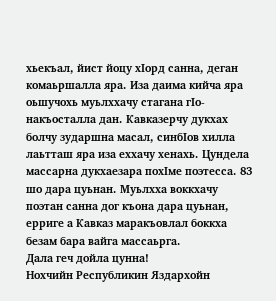хьекъал, йист йоцу хIорд санна, деган комаьршалла яра. Иза даима кийча яра оьшучохь муьлххачу стагана гIо-накъосталла дан. Кавказерчу дукхах болчу зударшна масал, синбIов хилла лаьтташ яра иза еххачу хенахь. Цундела массарна дукхаезара похIме поэтесса. 83 шо дара цуьнан. Муьлхха воккхачу поэтан санна дог къона дара цуьнан, ерриге а Кавказ маракъовлал боккха безам бара вайга массаьрга.
Дала геч дойла цунна!
Нохчийн Республикин Яздархойн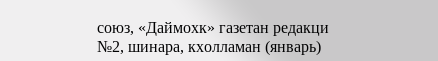союз, «Даймохк» газетан редакци
№2, шинара, кхолламан (январь)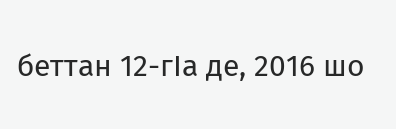беттан 12-гIа де, 2016 шо